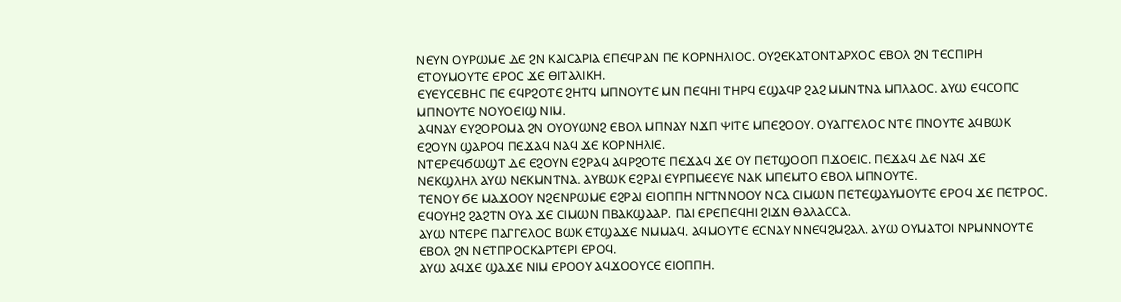ⲚⲈⲨⲚ ⲞⲨⲢⲰⲘⲈ ⲆⲈ ϨⲚ ⲔⲀⲒⲤⲀⲢⲒⲀ ⲈⲠⲈϤⲢⲀⲚ ⲠⲈ ⲔⲞⲢⲚⲎⲖⲒⲞⲤ. ⲞⲨϨⲈⲔⲀⲦⲞⲚⲦⲀⲢⲬⲞⲤ ⲈⲂⲞⲖ ϨⲚ ⲦⲈⲤⲠⲒⲢⲎ ⲈⲦⲞⲨⲘⲞⲨⲦⲈ ⲈⲢⲞⲤ ϪⲈ ⲐⲒⲦⲀⲖⲒⲔⲎ.
ⲈⲨⲈⲨⲤⲈⲂⲎⲤ ⲠⲈ ⲈϤⲢϨⲞⲦⲈ ϨⲎⲦϤ ⲘⲠⲚⲞⲨⲦⲈ ⲘⲚ ⲠⲈϤⲎⲒ ⲦⲎⲢϤ ⲈϢⲀϤⲢ ϨⲀϨ ⲘⲘⲚⲦⲚⲀ ⲘⲠⲖⲀⲞⲤ. ⲀⲨⲰ ⲈϤⲤⲞⲠⲤ ⲘⲠⲚⲞⲨⲦⲈ ⲚⲞⲨⲞⲈⲒϢ ⲚⲒⲘ.
ⲀϤⲚⲀⲨ ⲈⲨϨⲞⲢⲞⲘⲀ ϨⲚ ⲞⲨⲞⲨⲰⲚϨ ⲈⲂⲞⲖ ⲘⲠⲚⲀⲨ ⲚϪⲠ ⲮⲒⲦⲈ ⲘⲠⲈϨⲞⲞⲨ. ⲞⲨⲀⲄⲄⲈⲖⲞⲤ ⲚⲦⲈ ⲠⲚⲞⲨⲦⲈ ⲀϤⲂⲰⲔ ⲈϨⲞⲨⲚ ϢⲀⲢⲞϤ ⲠⲈϪⲀϤ ⲚⲀϤ ϪⲈ ⲔⲞⲢⲚⲎⲖⲒⲈ.
ⲚⲦⲈⲢⲈϤϬⲰϢⲦ ⲆⲈ ⲈϨⲞⲨⲚ ⲈϨⲢⲀϤ ⲀϤⲢϨⲞⲦⲈ ⲠⲈϪⲀϤ ϪⲈ ⲞⲨ ⲠⲈⲦϢⲞⲞⲠ ⲠϪⲞⲈⲒⲤ. ⲠⲈϪⲀϤ ⲆⲈ ⲚⲀϤ ϪⲈ ⲚⲈⲔϢⲖⲎⲖ ⲀⲨⲰ ⲚⲈⲔⲘⲚⲦⲚⲀ. ⲀⲨⲂⲰⲔ ⲈϨⲢⲀⲒ ⲈⲨⲢⲠⲘⲈⲈⲨⲈ ⲚⲀⲔ ⲘⲠⲈⲘⲦⲞ ⲈⲂⲞⲖ ⲘⲠⲚⲞⲨⲦⲈ.
ⲦⲈⲚⲞⲨ ϬⲈ ⲘⲀϪⲞⲞⲨ ⲚϨⲈⲚⲢⲰⲘⲈ ⲈϨⲢⲀⲒ ⲈⲒⲞⲠⲠⲎ ⲚⲄⲦⲚⲚⲞⲞⲨ ⲚⲤⲀ ⲤⲒⲘⲰⲚ ⲠⲈⲦⲈϢⲀⲨⲘⲞⲨⲦⲈ ⲈⲢⲞϤ ϪⲈ ⲠⲈⲦⲢⲞⲤ.
ⲈϤⲞⲨⲎϨ ϨⲀϨⲦⲚ ⲞⲨⲀ ϪⲈ ⲤⲒⲘⲰⲚ ⲠⲂⲀⲔϢⲀⲀⲢ. ⲠⲀⲒ ⲈⲢⲈⲠⲈϤⲎⲒ ϨⲒϪⲚ ⲐⲀⲖⲀⲤⲤⲀ.
ⲀⲨⲰ ⲚⲦⲈⲢⲈ ⲠⲀⲄⲄⲈⲖⲞⲤ ⲂⲰⲔ ⲈⲦϢⲀϪⲈ ⲚⲘⲘⲀϤ. ⲀϤⲘⲞⲨⲦⲈ ⲈⲤⲚⲀⲨ ⲚⲚⲈϤϨⲘϨⲀⲖ. ⲀⲨⲰ ⲞⲨⲘⲀⲦⲞⲒ ⲚⲢⲘⲚⲚⲞⲨⲦⲈ ⲈⲂⲞⲖ ϨⲚ ⲚⲈⲦⲠⲢⲞⲤⲔⲀⲢⲦⲈⲢⲒ ⲈⲢⲞϤ.
ⲀⲨⲰ ⲀϤϪⲈ ϢⲀϪⲈ ⲚⲒⲘ ⲈⲢⲞⲞⲨ ⲀϤϪⲞⲞⲨⲤⲈ ⲈⲒⲞⲠⲠⲎ.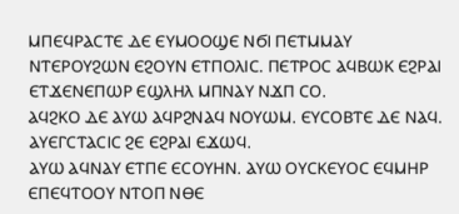ⲘⲠⲈϤⲢⲀⲤⲦⲈ ⲆⲈ ⲈⲨⲘⲞⲞϢⲈ ⲚϬⲒ ⲠⲈⲦⲘⲘⲀⲨ ⲚⲦⲈⲢⲞⲨϨⲰⲚ ⲈϨⲞⲨⲚ ⲈⲦⲠⲞⲖⲒⲤ. ⲠⲈⲦⲢⲞⲤ ⲀϤⲂⲰⲔ ⲈϨⲢⲀⲒ ⲈⲦϪⲈⲚⲈⲠⲰⲢ ⲈϢⲖⲎⲖ ⲘⲠⲚⲀⲨ ⲚϪⲠ ⲤⲞ.
ⲀϤϨⲔⲞ ⲆⲈ ⲀⲨⲰ ⲀϤⲢϨⲚⲀϤ ⲚⲞⲨⲰⲘ. ⲈⲨⲤⲞⲂⲦⲈ ⲆⲈ ⲚⲀϤ. ⲀⲨⲈⲄⲤⲦⲀⲤⲒⲤ ϨⲈ ⲈϨⲢⲀⲒ ⲈϪⲰϤ.
ⲀⲨⲰ ⲀϤⲚⲀⲨ ⲈⲦⲠⲈ ⲈⲤⲞⲨⲎⲚ. ⲀⲨⲰ ⲞⲨⲤⲔⲈⲨⲞⲤ ⲈϤⲘⲎⲢ ⲈⲠⲈϤⲦⲞⲞⲨ ⲚⲦⲞⲠ ⲚⲐⲈ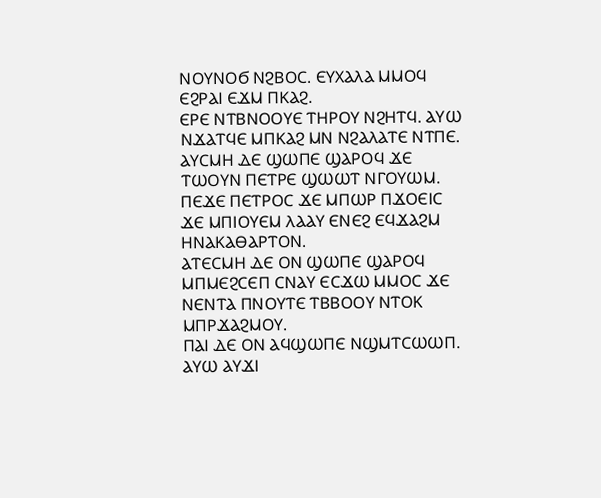ⲚⲞⲨⲚⲞϬ ⲚϨⲂⲞⲤ. ⲈⲨⲬⲀⲖⲀ ⲘⲘⲞϤ ⲈϨⲢⲀⲒ ⲈϪⲘ ⲠⲔⲀϨ.
ⲈⲢⲈ ⲚⲦⲂⲚⲞⲞⲨⲈ ⲦⲎⲢⲞⲨ ⲚϨⲎⲦϤ. ⲀⲨⲰ ⲚϪⲀⲦϤⲈ ⲘⲠⲔⲀϨ ⲘⲚ ⲚϨⲀⲖⲀⲦⲈ ⲚⲦⲠⲈ.
ⲀⲨⲤⲘⲎ ⲆⲈ ϢⲰⲠⲈ ϢⲀⲢⲞϤ ϪⲈ ⲦⲰⲞⲨⲚ ⲠⲈⲦⲢⲈ ϢⲰⲰⲦ ⲚⲄⲞⲨⲰⲘ.
ⲠⲈϪⲈ ⲠⲈⲦⲢⲞⲤ ϪⲈ ⲘⲠⲰⲢ ⲠϪⲞⲈⲒⲤ ϪⲈ ⲘⲠⲒⲞⲨⲈⲘ ⲖⲀⲀⲨ ⲈⲚⲈϨ ⲈϤϪⲀϨⲘ ⲎⲚⲀⲔⲀⲐⲀⲢⲦⲞⲚ.
ⲀⲦⲈⲤⲘⲎ ⲆⲈ ⲞⲚ ϢⲰⲠⲈ ϢⲀⲢⲞϤ ⲘⲠⲘⲈϨⲤⲈⲠ ⲤⲚⲀⲨ ⲈⲤϪⲰ ⲘⲘⲞⲤ ϪⲈ ⲚⲈⲚⲦⲀ ⲠⲚⲞⲨⲦⲈ ⲦⲂⲂⲞⲞⲨ ⲚⲦⲞⲔ ⲘⲠⲢϪⲀϨⲘⲞⲨ.
ⲠⲀⲒ ⲆⲈ ⲞⲚ ⲀϤϢⲰⲠⲈ ⲚϢⲘⲦⲤⲰⲰⲠ. ⲀⲨⲰ ⲀⲨϪⲒ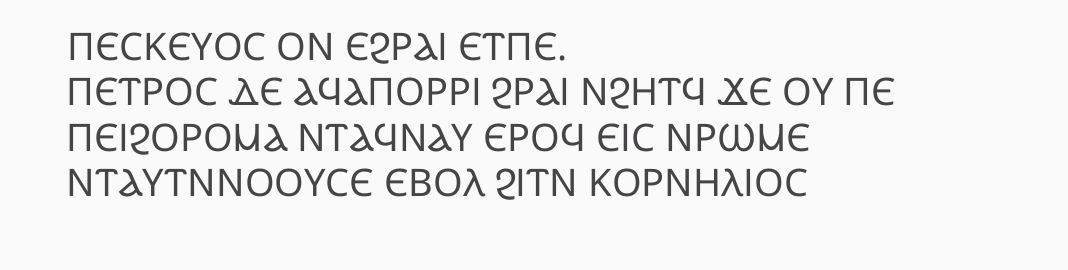ⲠⲈⲤⲔⲈⲨⲞⲤ ⲞⲚ ⲈϨⲢⲀⲒ ⲈⲦⲠⲈ.
ⲠⲈⲦⲢⲞⲤ ⲆⲈ ⲀϤⲀⲠⲞⲢⲢⲒ ϨⲢⲀⲒ ⲚϨⲎⲦϤ ϪⲈ ⲞⲨ ⲠⲈ ⲠⲈⲒϨⲞⲢⲞⲘⲀ ⲚⲦⲀϤⲚⲀⲨ ⲈⲢⲞϤ ⲈⲒⲤ ⲚⲢⲰⲘⲈ ⲚⲦⲀⲨⲦⲚⲚⲞⲞⲨⲤⲈ ⲈⲂⲞⲖ ϨⲒⲦⲚ ⲔⲞⲢⲚⲎⲖⲒⲞⲤ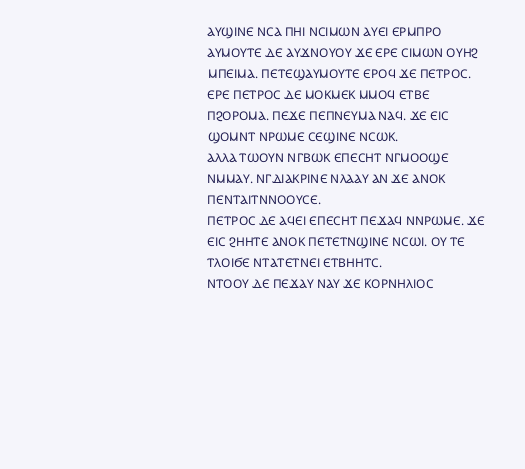ⲀⲨϢⲒⲚⲈ ⲚⲤⲀ ⲠⲎⲒ ⲚⲤⲒⲘⲰⲚ ⲀⲨⲈⲒ ⲈⲢⲘⲠⲢⲞ
ⲀⲨⲘⲞⲨⲦⲈ ⲆⲈ ⲀⲨϪⲚⲞⲨⲞⲨ ϪⲈ ⲈⲢⲈ ⲤⲒⲘⲰⲚ ⲞⲨⲎϨ ⲘⲠⲈⲒⲘⲀ. ⲠⲈⲦⲈϢⲀⲨⲘⲞⲨⲦⲈ ⲈⲢⲞϤ ϪⲈ ⲠⲈⲦⲢⲞⲤ.
ⲈⲢⲈ ⲠⲈⲦⲢⲞⲤ ⲆⲈ ⲘⲞⲔⲘⲈⲔ ⲘⲘⲞϤ ⲈⲦⲂⲈ ⲠϨⲞⲢⲞⲘⲀ. ⲠⲈϪⲈ ⲠⲈⲠⲚⲈⲨⲘⲀ ⲚⲀϤ. ϪⲈ ⲈⲒⲤ ϢⲞⲘⲚⲦ ⲚⲢⲰⲘⲈ ⲤⲈϢⲒⲚⲈ ⲚⲤⲰⲔ.
ⲀⲖⲖⲀ ⲦⲰⲞⲨⲚ ⲚⲄⲂⲰⲔ ⲈⲠⲈⲤⲎⲦ ⲚⲄⲘⲞⲞϢⲈ ⲚⲘⲘⲀⲨ. ⲚⲄⲆⲒⲀⲔⲢⲒⲚⲈ ⲚⲖⲀⲀⲨ ⲀⲚ ϪⲈ ⲀⲚⲞⲔ ⲠⲈⲚⲦⲀⲒⲦⲚⲚⲞⲞⲨⲤⲈ.
ⲠⲈⲦⲢⲞⲤ ⲆⲈ ⲀϤⲈⲒ ⲈⲠⲈⲤⲎⲦ ⲠⲈϪⲀϤ ⲚⲚⲢⲰⲘⲈ. ϪⲈ ⲈⲒⲤ ϨⲎⲎⲦⲈ ⲀⲚⲞⲔ ⲠⲈⲦⲈⲦⲚϢⲒⲚⲈ ⲚⲤⲰⲒ. ⲞⲨ ⲦⲈ ⲦⲖⲞⲒϬⲈ ⲚⲦⲀⲦⲈⲦⲚⲈⲒ ⲈⲦⲂⲎⲎⲦⲤ.
ⲚⲦⲞⲞⲨ ⲆⲈ ⲠⲈϪⲀⲨ ⲚⲀⲨ ϪⲈ ⲔⲞⲢⲚⲎⲖⲒⲞⲤ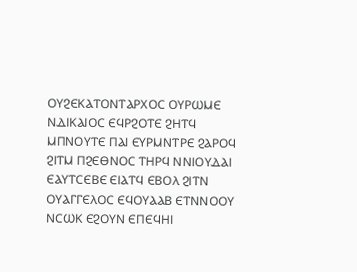ⲞⲨϨⲈⲔⲀⲦⲞⲚⲦⲀⲢⲬⲞⲤ ⲞⲨⲢⲰⲘⲈ ⲚⲆⲒⲔⲀⲒⲞⲤ ⲈϤⲢϨⲞⲦⲈ ϨⲎⲦϤ ⲘⲠⲚⲞⲨⲦⲈ ⲠⲀⲒ ⲈⲨⲢⲘⲚⲦⲢⲈ ϨⲀⲢⲞϤ ϨⲒⲦⲘ ⲠϨⲈⲐⲚⲞⲤ ⲦⲎⲢϤ ⲚⲚⲒⲞⲨⲆⲀⲒ ⲈⲀⲨⲦⲤⲈⲂⲈ ⲈⲒⲀⲦϤ ⲈⲂⲞⲖ ϨⲒⲦⲚ ⲞⲨⲀⲄⲄⲈⲖⲞⲤ ⲈϤⲞⲨⲀⲀⲂ ⲈⲦⲚⲚⲞⲞⲨ ⲚⲤⲰⲔ ⲈϨⲞⲨⲚ ⲈⲠⲈϤⲎⲒ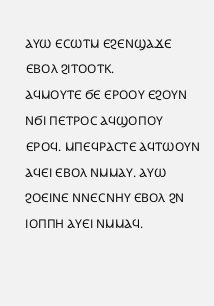ⲀⲨⲰ ⲈⲤⲰⲦⲘ ⲈϨⲈⲚϢⲀϪⲈ ⲈⲂⲞⲖ ϨⲒⲦⲞⲞⲦⲔ.
ⲀϤⲘⲞⲨⲦⲈ ϬⲈ ⲈⲢⲞⲞⲨ ⲈϨⲞⲨⲚ ⲚϬⲒ ⲠⲈⲦⲢⲞⲤ ⲀϤϢⲞⲠⲞⲨ ⲈⲢⲞϤ. ⲘⲠⲈϤⲢⲀⲤⲦⲈ ⲀϤⲦⲰⲞⲨⲚ ⲀϤⲈⲒ ⲈⲂⲞⲖ ⲚⲘⲘⲀⲨ. ⲀⲨⲰ ϨⲞⲈⲒⲚⲈ ⲚⲚⲈⲤⲚⲎⲨ ⲈⲂⲞⲖ ϨⲚ ⲒⲞⲠⲠⲎ ⲀⲨⲈⲒ ⲚⲘⲘⲀϤ.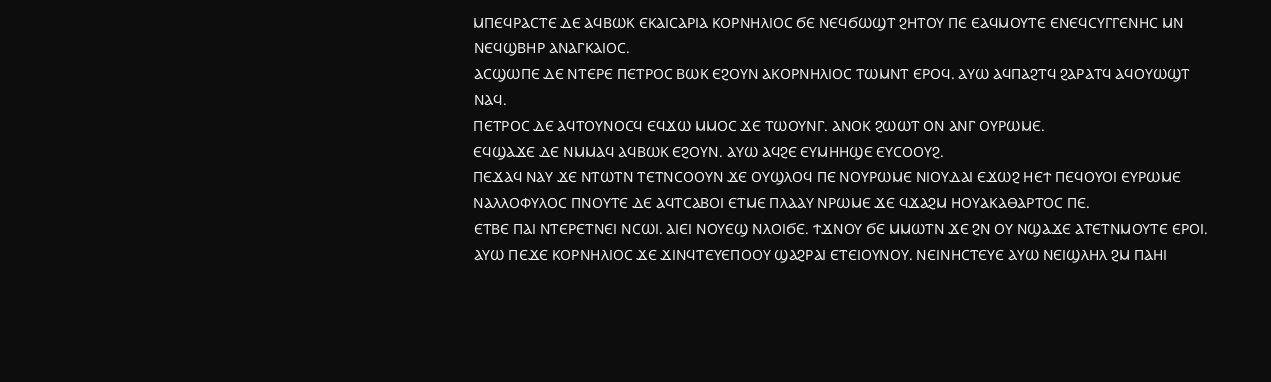ⲘⲠⲈϤⲢⲀⲤⲦⲈ ⲆⲈ ⲀϤⲂⲰⲔ ⲈⲔⲀⲒⲤⲀⲢⲒⲀ ⲔⲞⲢⲚⲎⲖⲒⲞⲤ ϬⲈ ⲚⲈϤϬⲰϢⲦ ϨⲎⲦⲞⲨ ⲠⲈ ⲈⲀϤⲘⲞⲨⲦⲈ ⲈⲚⲈϤⲤⲨⲄⲄⲈⲚⲎⲤ ⲘⲚ ⲚⲈϤϢⲂⲎⲢ ⲀⲚⲀⲄⲔⲀⲒⲞⲤ.
ⲀⲤϢⲰⲠⲈ ⲆⲈ ⲚⲦⲈⲢⲈ ⲠⲈⲦⲢⲞⲤ ⲂⲰⲔ ⲈϨⲞⲨⲚ ⲀⲔⲞⲢⲚⲎⲖⲒⲞⲤ ⲦⲰⲘⲚⲦ ⲈⲢⲞϤ. ⲀⲨⲰ ⲀϤⲠⲀϨⲦϤ ϨⲀⲢⲀⲦϤ ⲀϤⲞⲨⲰϢⲦ ⲚⲀϤ.
ⲠⲈⲦⲢⲞⲤ ⲆⲈ ⲀϤⲦⲞⲨⲚⲞⲤϤ ⲈϤϪⲰ ⲘⲘⲞⲤ ϪⲈ ⲦⲰⲞⲨⲚⲄ. ⲀⲚⲞⲔ ϨⲰⲰⲦ ⲞⲚ ⲀⲚⲄ ⲞⲨⲢⲰⲘⲈ.
ⲈϤϢⲀϪⲈ ⲆⲈ ⲚⲘⲘⲀϤ ⲀϤⲂⲰⲔ ⲈϨⲞⲨⲚ. ⲀⲨⲰ ⲀϤϨⲈ ⲈⲨⲘⲎⲎϢⲈ ⲈⲨⲤⲞⲞⲨϨ.
ⲠⲈϪⲀϤ ⲚⲀⲨ ϪⲈ ⲚⲦⲰⲦⲚ ⲦⲈⲦⲚⲤⲞⲞⲨⲚ ϪⲈ ⲞⲨϢⲖⲞϤ ⲠⲈ ⲚⲞⲨⲢⲰⲘⲈ ⲚⲒⲞⲨⲆⲀⲒ ⲈϪⲰϨ ⲎⲈϮ ⲠⲈϤⲞⲨⲞⲒ ⲈⲨⲢⲰⲘⲈ ⲚⲀⲖⲖⲞⲪⲨⲖⲞⲤ ⲠⲚⲞⲨⲦⲈ ⲆⲈ ⲀϤⲦⲤⲀⲂⲞⲒ ⲈⲦⲘⲈ ⲠⲖⲀⲀⲨ ⲚⲢⲰⲘⲈ ϪⲈ ϤϪⲀϨⲘ ⲎⲞⲨⲀⲔⲀⲐⲀⲢⲦⲞⲤ ⲠⲈ.
ⲈⲦⲂⲈ ⲠⲀⲒ ⲚⲦⲈⲢⲈⲦⲚⲈⲒ ⲚⲤⲰⲒ. ⲀⲒⲈⲒ ⲚⲞⲨⲈϢ ⲚⲖⲞⲒϬⲈ. ϮϪⲚⲞⲨ ϬⲈ ⲘⲘⲰⲦⲚ ϪⲈ ϨⲚ ⲞⲨ ⲚϢⲀϪⲈ ⲀⲦⲈⲦⲚⲘⲞⲨⲦⲈ ⲈⲢⲞⲒ.
ⲀⲨⲰ ⲠⲈϪⲈ ⲔⲞⲢⲚⲎⲖⲒⲞⲤ ϪⲈ ϪⲒⲚϤⲦⲈⲨⲈⲠⲞⲞⲨ ϢⲀϨⲢⲀⲒ ⲈⲦⲈⲒⲞⲨⲚⲞⲨ. ⲚⲈⲒⲚⲎⲤⲦⲈⲨⲈ ⲀⲨⲰ ⲚⲈⲒϢⲖⲎⲖ ϨⲘ ⲠⲀⲎⲒ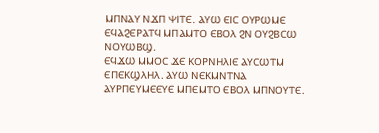ⲘⲠⲚⲀⲨ ⲚϪⲠ ⲮⲒⲦⲈ. ⲀⲨⲰ ⲈⲒⲤ ⲞⲨⲢⲰⲘⲈ ⲈϤⲀϨⲈⲢⲀⲦϤ ⲘⲠⲀⲘⲦⲞ ⲈⲂⲞⲖ ϨⲚ ⲞⲨϨⲂⲤⲰ ⲚⲞⲨⲰⲂϢ.
ⲈϤϪⲰ ⲘⲘⲞⲤ ϪⲈ ⲔⲞⲢⲚⲎⲖⲒⲈ ⲀⲨⲤⲰⲦⲘ ⲈⲠⲈⲔϢⲖⲎⲖ. ⲀⲨⲰ ⲚⲈⲔⲘⲚⲦⲚⲀ ⲀⲨⲢⲠⲈⲨⲘⲈⲈⲨⲈ ⲘⲠⲈⲘⲦⲞ ⲈⲂⲞⲖ ⲘⲠⲚⲞⲨⲦⲈ.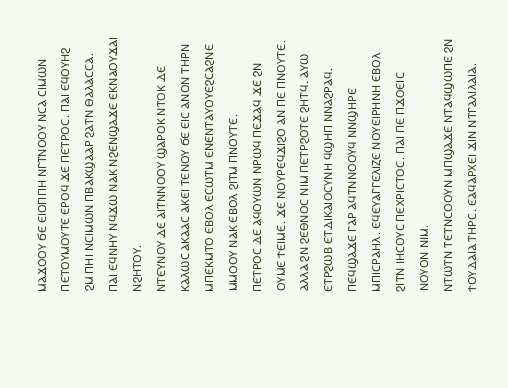ⲘⲀϪⲞⲞⲨ ϬⲈ ⲈⲒⲞⲠⲠⲎ ⲚⲄⲦⲚⲞⲞⲨ ⲚⲤⲀ ⲤⲒⲘⲰⲚ ⲠⲈⲦⲞⲨⲘⲞⲨⲦⲈ ⲈⲢⲞϤ ϪⲈ ⲠⲈⲦⲢⲞⲤ. ⲠⲀⲒ ⲈϤⲞⲨⲎϨ ϨⲘ ⲠⲎⲒ ⲚⲤⲒⲘⲰⲚ ⲠⲂⲀⲔϢⲀⲀⲢ ϨⲀⲦⲚ ⲐⲀⲖⲀⲤⲤⲀ. ⲠⲀⲒ ⲈϤⲚⲎⲨ ⲚϤϪⲰ ⲚⲀⲔ ⲚϨⲈⲚϢⲀϪⲈ ⲈⲔⲚⲀⲞⲨϪⲀⲒ ⲚϨⲎⲦⲞⲨ.
ⲚⲦⲈⲨⲚⲞⲨ ⲆⲈ ⲀⲒⲦⲚⲚⲞⲞⲨ ϢⲀⲢⲞⲔ ⲚⲦⲞⲔ ⲆⲈ ⲔⲀⲖⲰⲤ ⲀⲔⲀⲀⲤ ⲀⲔⲈⲒ ⲦⲈⲚⲞⲨ ϬⲈ ⲈⲒⲤ ⲀⲚⲞⲚ ⲦⲎⲢⲚ ⲘⲠⲈⲔⲘⲦⲞ ⲈⲂⲞⲖ ⲈⲤⲰⲦⲘ ⲈⲚⲈⲚⲦⲀⲨⲞⲨⲈϨⲤⲀϨⲚⲈ ⲘⲘⲞⲞⲨ ⲚⲀⲔ ⲈⲂⲞⲖ ϨⲒⲦⲘ ⲠⲚⲞⲨⲦⲈ.
ⲠⲈⲦⲢⲞⲤ ⲆⲈ ⲀϤⲞⲨⲰⲚ ⲚⲢⲰϤ ⲠⲈϪⲀϤ ϪⲈ ϨⲚ ⲞⲨⲘⲈ ϮⲈⲒⲘⲈ. ϪⲈ ⲚⲞⲨⲢⲈϤϪⲒϨⲞ ⲀⲚ ⲠⲈ ⲠⲚⲞⲨⲦⲈ.
ⲀⲖⲖⲀ ϨⲚ ϨⲈⲐⲚⲞⲤ ⲚⲒⲘ ⲠⲈⲦⲢϨⲞⲦⲈ ϨⲎⲦϤ. ⲀⲨⲰ ⲈⲦⲢϨⲰⲂ ⲈⲦⲆⲒⲔⲀⲒⲞⲤⲨⲚⲎ ϤϢⲎⲠ ⲚⲚⲀϨⲢⲀϤ.
ⲠⲈϤϢⲀϪⲈ ⲄⲀⲢ ⲀϤⲦⲚⲚⲞⲞⲨϤ ⲚⲚϢⲎⲢⲈ ⲘⲠⲒⲤⲢⲀⲎⲖ. ⲈϤⲈⲨⲀⲄⲄⲈⲖⲒⲌⲈ ⲚⲞⲨⲈⲒⲢⲎⲚⲎ ⲈⲂⲞⲖ ϨⲒⲦⲚ ⲒⲎⲤⲞⲨⲤ ⲠⲈⲬⲢⲒⲤⲦⲞⲤ. ⲠⲀⲒ ⲠⲈ ⲠϪⲞⲈⲒⲤ ⲚⲞⲨⲞⲚ ⲚⲒⲘ.
ⲚⲦⲰⲦⲚ ⲦⲈⲦⲚⲤⲞⲞⲨⲚ ⲘⲠϢⲀϪⲈ ⲚⲦⲀϤϢⲰⲠⲈ ϨⲚ ϮⲞⲨⲆⲀⲒⲀ ⲦⲎⲢⲤ. ⲈⲀϤⲀⲢⲬⲈⲒ ϪⲒⲚ ⲚⲦⲄⲀⲖⲒⲖⲀⲒⲀ.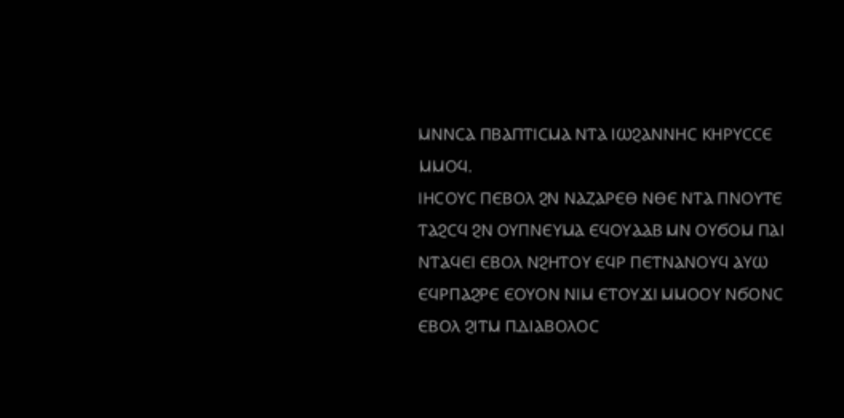ⲘⲚⲚⲤⲀ ⲠⲂⲀⲠⲦⲒⲤⲘⲀ ⲚⲦⲀ ⲒⲰϨⲀⲚⲚⲎⲤ ⲔⲎⲢⲨⲤⲤⲈ ⲘⲘⲞϤ.
ⲒⲎⲤⲞⲨⲤ ⲠⲈⲂⲞⲖ ϨⲚ ⲚⲀⲌⲀⲢⲈⲐ ⲚⲐⲈ ⲚⲦⲀ ⲠⲚⲞⲨⲦⲈ ⲦⲀϨⲤϤ ϨⲚ ⲞⲨⲠⲚⲈⲨⲘⲀ ⲈϤⲞⲨⲀⲀⲂ ⲘⲚ ⲞⲨϬⲞⲘ ⲠⲀⲒ ⲚⲦⲀϤⲈⲒ ⲈⲂⲞⲖ ⲚϨⲎⲦⲞⲨ ⲈϤⲢ ⲠⲈⲦⲚⲀⲚⲞⲨϤ ⲀⲨⲰ ⲈϤⲢⲠⲀϨⲢⲈ ⲈⲞⲨⲞⲚ ⲚⲒⲘ ⲈⲦⲞⲨϪⲒ ⲘⲘⲞⲞⲨ ⲚϬⲞⲚⲤ ⲈⲂⲞⲖ ϨⲒⲦⲘ ⲠⲆⲒⲀⲂⲞⲖⲞⲤ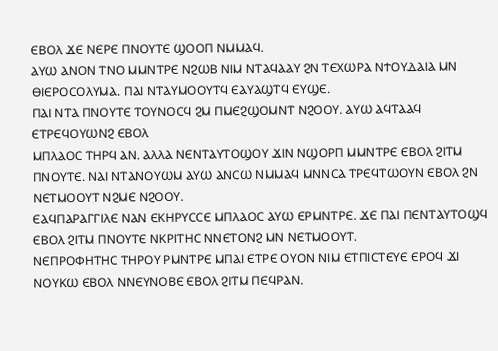ⲈⲂⲞⲖ ϪⲈ ⲚⲈⲢⲈ ⲠⲚⲞⲨⲦⲈ ϢⲞⲞⲠ ⲚⲘⲘⲀϤ.
ⲀⲨⲰ ⲀⲚⲞⲚ ⲦⲚⲞ ⲘⲘⲚⲦⲢⲈ ⲚϨⲰⲂ ⲚⲒⲘ ⲚⲦⲀϤⲀⲀⲨ ϨⲚ ⲦⲈⲬⲰⲢⲀ ⲚϮⲞⲨⲆⲀⲒⲀ ⲘⲚ ⲐⲒⲈⲢⲞⲤⲞⲖⲨⲘⲀ. ⲠⲀⲒ ⲚⲦⲀⲨⲘⲞⲞⲨⲦϤ ⲈⲀⲨⲀϢⲦϤ ⲈⲨϢⲈ.
ⲠⲀⲒ ⲚⲦⲀ ⲠⲚⲞⲨⲦⲈ ⲦⲞⲨⲚⲞⲤϤ ϨⲘ ⲠⲘⲈϨϢⲞⲘⲚⲦ ⲚϨⲞⲞⲨ. ⲀⲨⲰ ⲀϤⲦⲀⲀϤ ⲈⲦⲢⲈϤⲞⲨⲰⲚϨ ⲈⲂⲞⲖ
ⲘⲠⲖⲀⲞⲤ ⲦⲎⲢϤ ⲀⲚ. ⲀⲖⲖⲀ ⲚⲈⲚⲦⲀⲨⲦⲞϢⲞⲨ ϪⲒⲚ ⲚϢⲞⲢⲠ ⲘⲘⲚⲦⲢⲈ ⲈⲂⲞⲖ ϨⲒⲦⲘ ⲠⲚⲞⲨⲦⲈ. ⲚⲀⲒ ⲚⲦⲀⲚⲞⲨⲰⲘ ⲀⲨⲰ ⲀⲚⲤⲰ ⲚⲘⲘⲀϤ ⲘⲚⲚⲤⲀ ⲦⲢⲈϤⲦⲰⲞⲨⲚ ⲈⲂⲞⲖ ϨⲚ ⲚⲈⲦⲘⲞⲞⲨⲦ ⲚϨⲘⲈ ⲚϨⲞⲞⲨ.
ⲈⲀϤⲠⲀⲢⲀⲄⲄⲒⲖⲈ ⲚⲀⲚ ⲈⲔⲎⲢⲨⲤⲤⲈ ⲘⲠⲖⲀⲞⲤ ⲀⲨⲰ ⲈⲢⲘⲚⲦⲢⲈ. ϪⲈ ⲠⲀⲒ ⲠⲈⲚⲦⲀⲨⲦⲞϢϤ ⲈⲂⲞⲖ ϨⲒⲦⲘ ⲠⲚⲞⲨⲦⲈ ⲚⲔⲢⲒⲦⲎⲤ ⲚⲚⲈⲦⲞⲚϨ ⲘⲚ ⲚⲈⲦⲘⲞⲞⲨⲦ.
ⲚⲈⲠⲢⲞⲪⲎⲦⲎⲤ ⲦⲎⲢⲞⲨ ⲢⲘⲚⲦⲢⲈ ⲘⲠⲀⲒ ⲈⲦⲢⲈ ⲞⲨⲞⲚ ⲚⲒⲘ ⲈⲦⲠⲒⲤⲦⲈⲨⲈ ⲈⲢⲞϤ ϪⲒ ⲚⲞⲨⲔⲰ ⲈⲂⲞⲖ ⲚⲚⲈⲨⲚⲞⲂⲈ ⲈⲂⲞⲖ ϨⲒⲦⲘ ⲠⲈϤⲢⲀⲚ.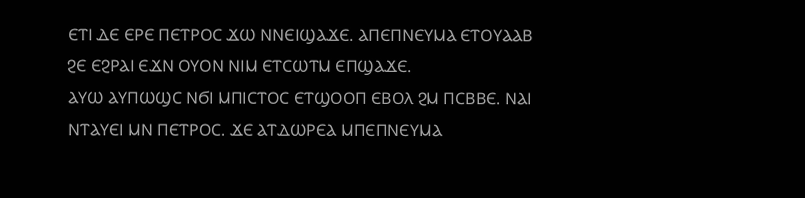ⲈⲦⲒ ⲆⲈ ⲈⲢⲈ ⲠⲈⲦⲢⲞⲤ ϪⲰ ⲚⲚⲈⲒϢⲀϪⲈ. ⲀⲠⲈⲠⲚⲈⲨⲘⲀ ⲈⲦⲞⲨⲀⲀⲂ ϨⲈ ⲈϨⲢⲀⲒ ⲈϪⲚ ⲞⲨⲞⲚ ⲚⲒⲘ ⲈⲦⲤⲰⲦⲘ ⲈⲠϢⲀϪⲈ.
ⲀⲨⲰ ⲀⲨⲠⲰϢⲤ ⲚϬⲒ ⲘⲠⲒⲤⲦⲞⲤ ⲈⲦϢⲞⲞⲠ ⲈⲂⲞⲖ ϨⲘ ⲠⲤⲂⲂⲈ. ⲚⲀⲒ ⲚⲦⲀⲨⲈⲒ ⲘⲚ ⲠⲈⲦⲢⲞⲤ. ϪⲈ ⲀⲦⲆⲰⲢⲈⲀ ⲘⲠⲈⲠⲚⲈⲨⲘⲀ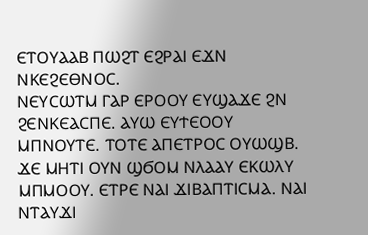ⲈⲦⲞⲨⲀⲀⲂ ⲠⲰϨⲦ ⲈϨⲢⲀⲒ ⲈϪⲚ ⲚⲔⲈϨⲈⲐⲚⲞⲤ.
ⲚⲈⲨⲤⲰⲦⲘ ⲄⲀⲢ ⲈⲢⲞⲞⲨ ⲈⲨϢⲀϪⲈ ϨⲚ ϨⲈⲚⲔⲈⲀⲤⲠⲈ. ⲀⲨⲰ ⲈⲨϮⲈⲞⲞⲨ ⲘⲠⲚⲞⲨⲦⲈ. ⲦⲞⲦⲈ ⲀⲠⲈⲦⲢⲞⲤ ⲞⲨⲰϢⲂ.
ϪⲈ ⲘⲎⲦⲒ ⲞⲨⲚ ϢϬⲞⲘ ⲚⲖⲀⲀⲨ ⲈⲔⲰⲖⲨ ⲘⲠⲘⲞⲞⲨ. ⲈⲦⲢⲈ ⲚⲀⲒ ϪⲒⲂⲀⲠⲦⲒⲤⲘⲀ. ⲚⲀⲒ ⲚⲦⲀⲨϪⲒ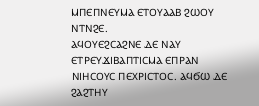ⲘⲠⲈⲠⲚⲈⲨⲘⲀ ⲈⲦⲞⲨⲀⲀⲂ ϨⲰⲞⲨ ⲚⲦⲚϨⲈ.
ⲀϤⲞⲨⲈϨⲤⲀϨⲚⲈ ⲆⲈ ⲚⲀⲨ ⲈⲦⲢⲈⲨϪⲒⲂⲀⲠⲦⲒⲤⲘⲀ ⲈⲠⲢⲀⲚ ⲚⲒⲎⲤⲞⲨⲤ ⲠⲈⲬⲢⲒⲤⲦⲞⲤ. ⲀϤϬⲰ ⲆⲈ ϨⲀϨⲦⲎⲨ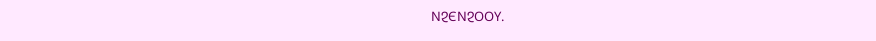ⲚϨⲈⲚϨⲞⲞⲨ.